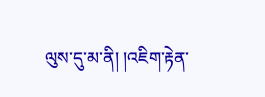ལུས་དུ་མ་ནི། །འཇིག་རྟེན་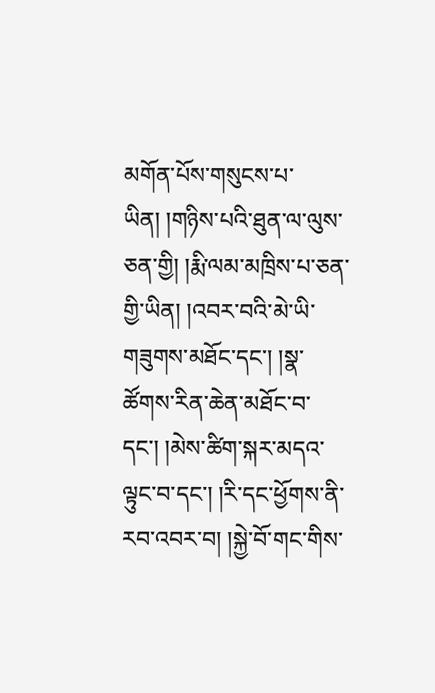མགོན་པོས་གསུངས་པ་ཡིན། །གཉིས་པའི་ཐུན་ལ་ལུས་ཅན་གྱི། །རྨི་ལམ་མཁྲིས་པ་ཅན་གྱི་ཡིན། །འབར་བའི་མེ་ཡི་གཟུགས་མཐོང་དང་། །སྣ་ཚོགས་རིན་ཆེན་མཐོང་བ་དང་། །མེས་ཚིག་སྐར་མདའ་ལྟུང་བ་དང་། །རི་དང་ཕྱོགས་ནི་རབ་འབར་བ། །སྐྱེ་བོ་གང་གིས་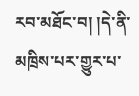རབ་མཐོང་བ། །དེ་ནི་མཁྲིས་པར་གྱུར་པ་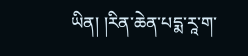ཡིན། །རིན་ཆེན་པདྨ་རཱ་ག་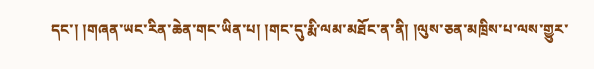དང་། །གཞན་ཡང་རིན་ཆེན་གང་ཡིན་པ། །གང་དུ་རྨི་ལམ་མཐོང་ན་ནི། །ལུས་ཅན་མཁྲིས་པ་ལས་གྱུར་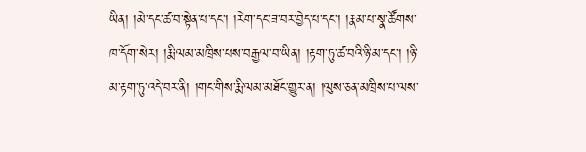ཡིན། །མེ་དང་ཚ་བ་སྟེན་པ་དང་། །རེག་དང་ཟ་བར་བྱེད་པ་དང་། །རྣམ་པ་སྣ་ཚོགས་ཁ་དོག་སེར། །རྨི་ལམ་མཁྲིས་པས་བརྒྱལ་བ་ཡིན། །རྟག་ཏུ་ཚ་བའི་ཉི་མ་དང་། །ཉི་མ་རྟག་ཏུ་འདེ་བར་ནི། །གང་གིས་རྨི་ལམ་མཐོང་གྱུར་ན། །ལུས་ཅན་མཁྲིས་པ་ལས་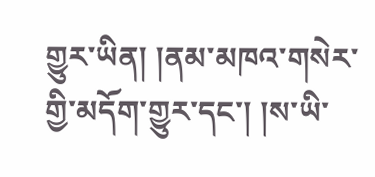གྱུར་ཡིན། །ནམ་མཁའ་གསེར་གྱི་མདོག་གྱུར་དང་། །ས་ཡི་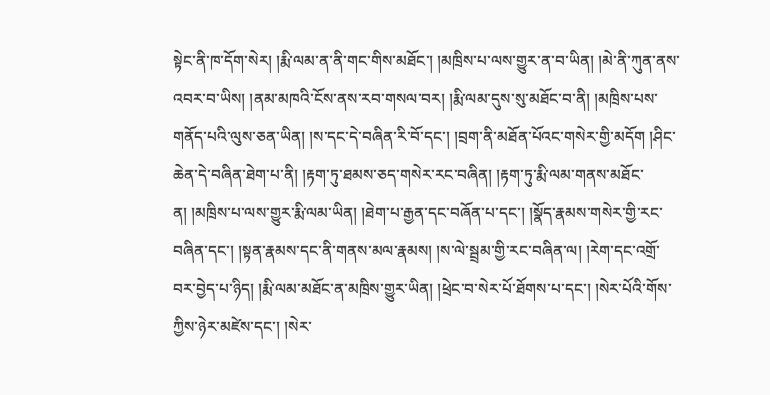སྟེང་ནི་ཁ་དོག་སེར། །རྨི་ལམ་ན་ནི་གང་གིས་མཐོང་། །མཁྲིས་པ་ལས་གྱུར་ན་བ་ཡིན། །མེ་ནི་ཀུན་ནས་འབར་བ་ཡིས། །ནམ་མཁའི་ངོས་ནས་རབ་གསལ་བར། །རྨི་ལམ་དུས་སུ་མཐོང་བ་ནི། །མཁྲིས་པས་གནོད་པའི་ལུས་ཅན་ཡིན། །ས་དང་དེ་བཞིན་རི་བོ་དང་། །བྲག་ནི་མཐོན་པོའང་གསེར་གྱི་མདོག །ཤིང་ཆེན་དེ་བཞིན་ཐེག་པ་ནི། །རྟག་ཏུ་ཐམས་ཅད་གསེར་རང་བཞིན། །རྟག་ཏུ་རྨི་ལམ་གནས་མཐོང་ན། །མཁྲིས་པ་ལས་གྱུར་རྨི་ལམ་ཡིན། །ཐེག་པ་རྒྱན་དང་བཞོན་པ་དང་། །སྣོད་རྣམས་གསེར་གྱི་རང་བཞིན་དང་། །སྟན་རྣམས་དང་ནི་གནས་མལ་རྣམས། །ས་ལེ་སྦྲམ་གྱི་རང་བཞིན་ལ། །རེག་དང་འགྲོ་བར་བྱེད་པ་ཉིད། །རྨི་ལམ་མཐོང་ན་མཁྲིས་གྱུར་ཡིན། །ཕྲེང་བ་སེར་པོ་ཐོགས་པ་དང་། །སེར་པོའི་གོས་ཀྱིས་ཉེར་མཛེས་དང་། །སེར་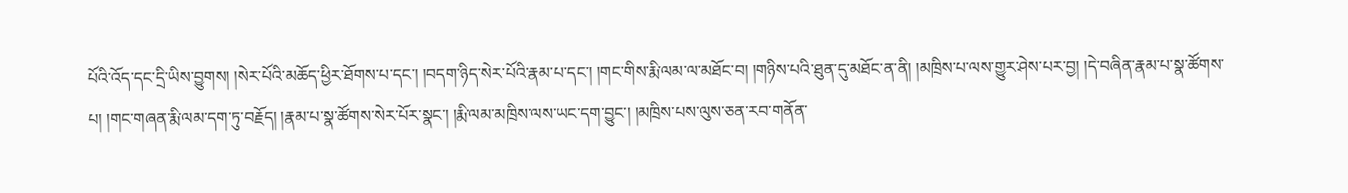པོའི་འོད་དང་དྲི་ཡིས་བྱུགས། །སེར་པོའི་མཆོད་ཕྱིར་ཐོགས་པ་དང་། །བདག་ཉིད་སེར་པོའི་རྣམ་པ་དང་། །གང་གིས་རྨི་ལམ་ལ་མཐོང་བ། །གཉིས་པའི་ཐུན་དུ་མཐོང་ན་ནི། །མཁྲིས་པ་ལས་གྱུར་ཤེས་པར་བྱ། །དེ་བཞིན་རྣམ་པ་སྣ་ཚོགས་པ། །གང་གཞན་རྨི་ལམ་དག་ཏུ་བརྗོད། །རྣམ་པ་སྣ་ཚོགས་སེར་པོར་སྣང་། །རྨི་ལམ་མཁྲིས་ལས་ཡང་དག་བྱུང་། །མཁྲིས་པས་ལུས་ཅན་རབ་གནོན་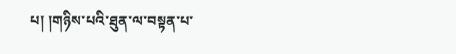པ། །གཉིས་པའི་ཐུན་ལ་བསྟན་པ་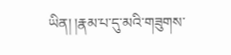ཡིན། །རྣམ་པ་དུ་མའི་གཟུགས་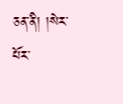ཅན་ནི། །སེར་པོར་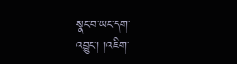སྣང་བ་ཡང་དག་འབྱུང་། །འཇིག་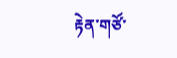རྟེན་གཙོ་